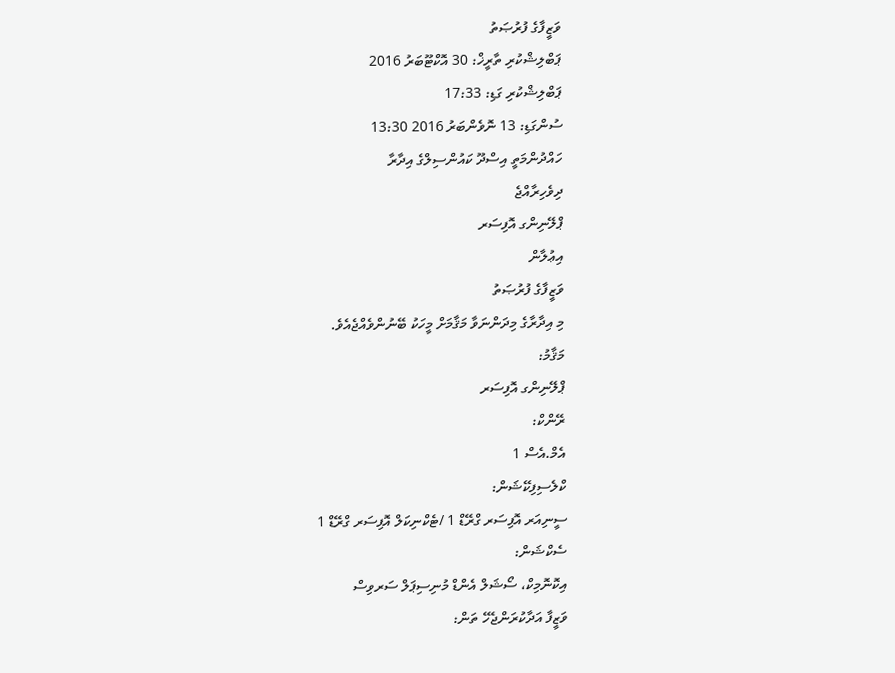ވަޒީފާގެ ފުރުޞަތު
ޕަބްލިޝްކުރި ތާރީޚް: 30 އޮކްޓޫބަރު 2016
ޕަބްލިޝްކުރި ގަޑި: 17:33
ސުންގަޑި: 13 ނޮވެންބަރު 2016 13:30
ހައްދުންމަތީ އިސްދޫ ކައުންސިލްގެ އިދާރާ
ދިވެހިރާއްޖެ
ޕްލޭނިންގ އޮފިސަރ
އިޢުލާން
ވަޒީފާގެ ފުރުޞަތު
މި އިދާރާގެ މިދަންނަވާ މަޤާމަށް މީހަކު ބޭނުންވެއްޖެއެވެ.
މަޤާމު:
ޕްލޭނިންގ އޮފިސަރ
ރޭންކް:
އެމް.އެސް 1
ކްލެސިފިކޭޝަން:
ސީނިއަރ އޮފިސަރ ގްރޭޑް 1 /ޓެކްނިކަލް އޮފިސަރ ގްރޭޑް 1
ސެކްޝަން:
އިކޮނޮމިކް، ސޯޝަލް އެންޑް މުނިސިޕަލް ސަރވިސް
ވަޒީފާ އަދާކުރަންޖެހޭ ތަން: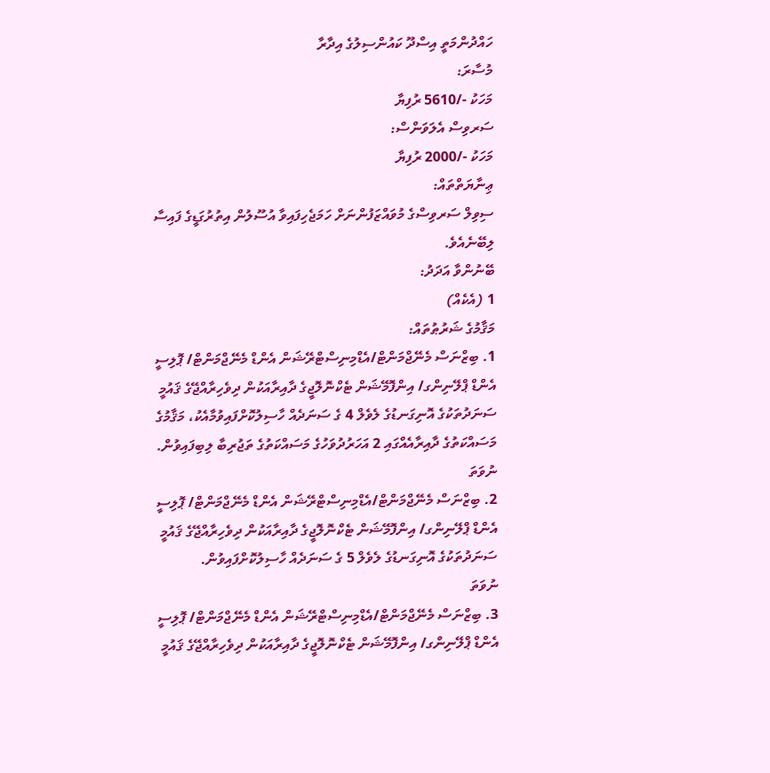ހައްދުންމަތީ އިސްދޫ ކައުންސިލުގެ އިދާރާ
މުސާރަ:
މަހަކު -/5610 ރުފިޔާ
ސަރވިސް އެލަވަންސް:
މަހަކު -/2000 ރުފިޔާ
ޢިނާޔަތްތައް:
ސިވިލް ސަރވިސްގެ މުވައްޒަފުންނަށް ހަމަޖެހިފައިވާ އުސޫލުން އިތުރުގަޑީގެ ފައިސާ ލިބޭނެއެވެ.
ބޭނުންވާ އަދަދު:
1 (އެކެއް)
މަޤާމުގެ ޝަރުޠުތައް:
1. ބިޒްނަސް މެނޭޖްމަންޓް/އެޑްމިނިސްޓްރޭޝަން އެންޑް މެނޭޖްމަންޓް/ ޕޮލިސީ އެންޑް ޕްލޭނިންގ/ އިންފޮމޭޝަން ޓެކްނޮލޮޖީގެ ދާއިރާއަކުން ދިވެހިރާއްޖޭގެ ޤައުމީ ސަނަދުތަކުގެ އޮނިގަނޑުގެ ލެވެލް 4 ގެ ސަނަދެއް ހާސިލުކޮށްފައިވުމާއެކު، މަޤާމުގެ މަސައްކަތުގެ ދާއިރާއެއްގައި 2 އަހަރުދުވަހުގެ މަސައްކަތުގެ ތަޖުރިބާ ލިބިފައިވުން.
ނުވަތަ
2. ބިޒްނަސް މެނޭޖްމަންޓް/އެޑްމިނިސްޓްރޭޝަން އެންޑް މެނޭޖްމަންޓް/ ޕޮލިސީ އެންޑް ޕްލޭނިންގ/ އިންފޮމޭޝަން ޓެކްނޮލޮޖީގެ ދާއިރާއަކުން ދިވެހިރާއްޖޭގެ ޤައުމީ ސަނަދުތަކުގެ އޮނިގަނޑުގެ ލެވެލް 5 ގެ ސަނަދެއް ހާސިލުކޮށްފައިވުން.
ނުވަތަ
3. ބިޒްނަސް މެނޭޖްމަންޓް/އެޑްމިނިސްޓްރޭޝަން އެންޑް މެނޭޖްމަންޓް/ ޕޮލިސީ އެންޑް ޕްލޭނިންގ/ އިންފޮމޭޝަން ޓެކްނޮލޮޖީގެ ދާއިރާއަކުން ދިވެހިރާއްޖޭގެ ޤައުމީ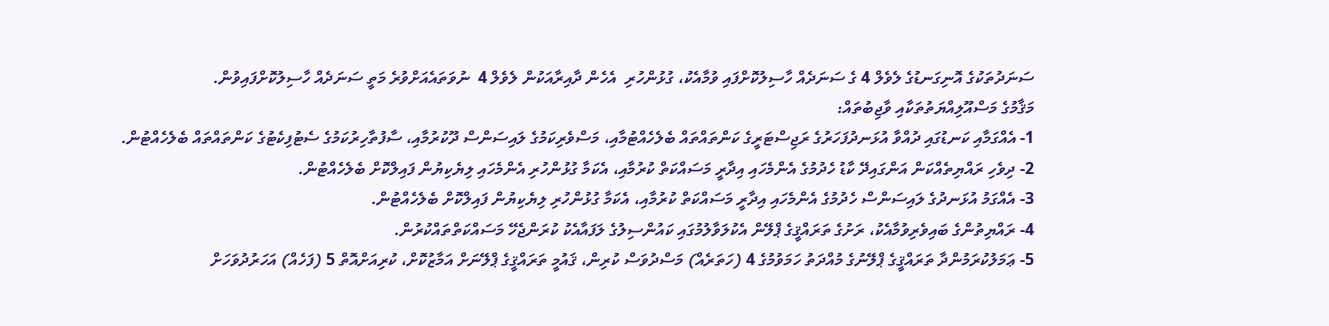ސަނަދުތަކުގެ އޮނިގަނޑުގެ ލެވެލް 4 ގެ ސަނަދެއް ހާސިލުކޮށްފައި ވުމާއެކު، ގުޅުންހުރި  އެހެން ދާއިރާއަކުން ލެވެލް 4  ނުވަތައެއަށްވުރެ މަތީ ސަނަދެއް ހާސިލުކޮށްފައިވުން.
މަޤާމުގެ މަސްއޫލިއްޔަތުތަކާއި ވާޖިބުތައް:
1- އެއްގަމާއި ކަނޑުގައި ދުއްވާ އުޅަނދުފަހަރުގެ ރަޖިސްޓަރީގެ ކަންތައްތައް ބެލެހެއްޓުމާއި، މަސްވެރިކަމުގެ ލައިސަންސް ދޫކުރުމާއި، ސާފުތާހިރުކަމުގެ ސެޓުފިކެޓުގެ ކަންތައްތައް ބެލެހެއްޓުން.
2- ދިވެހި ރައްޔިތެއްކަން އަންގައިދޭ ކާޑު ހެދުމުގެ އެންމެހައި އިދާރީ މަސައްކަތް ކުރުމާއި، އެކަމާ ގުޅުންހުރި އެންމެހައި ލިޔެކިޔުން ފައިލްކޮށް ބެލެހެއްޓުން.
3- އެއްގަމު އުޅަނދުގެ ލައިސަންސް ހެދުމުގެ އެންމެހައި އިދާރީ މަސައްކަތް ކުރުމާއި، އެކަމާ ގުޅުންހުރި ލިޔެކިޔުން ފައިލްކޮށް ބެލެހެއްޓުން.
4- ރައްޔިތުންގެ ބައިވެރިވުމާއެކު، ރަށުގެ ތަރައްޤީގެ ޕްލޭން އެކުލަވާލުމުގައި ކައުންސިލުގެ ލަފައާއެކު ކުރަންޖެހޭ މަސައްކަތްތައްކުރުން.
5- ޢަމަލުކުރަމުންދާ ތަރައްޤީގެ ޕްލޭނުގެ މުއްދަތު ހަމަވުމުގެ 4 (ހަތަރެއް) މަސްދުވަސް ކުރިން، ޤައުމީ ތަރައްޤީގެ ޕްލޭނަށް އަމާޒުކޮށް، ކުރިއަށްއޮތް 5 (ފަހެއް) އަހަރުދުވަހަށް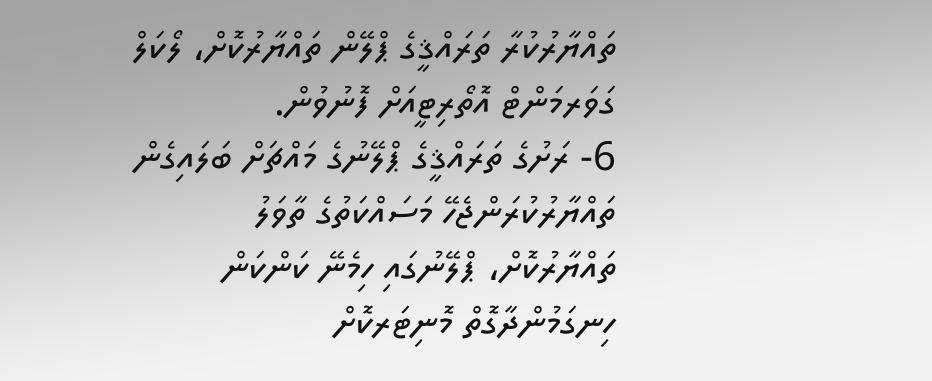ތައްޔާރުކުރާ ތަރައްޤީގެ ޕްލޭން ތައްޔާރުކޮށް، ލޯކަލް ގަވަރމަންޓް އޮތޯރިޓީއަށް ފޮނުވުން.
6- ރަށުގެ ތަރައްޤީގެ ޕްލޭނުގެ މައްޗަށް ބަލައިގެން ތައްޔާރުކުރަންޖެހޭ މަސައްކަތުގެ ތާވަލު ތައްޔާރުކޮށް، ޕްލޭނުގައި ހިމެނޭ ކަންކަން ހިނގަމުންދާގޮތް މޮނިޓަރކޮށް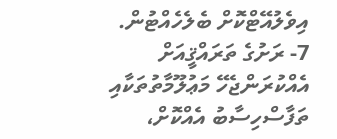އިވެލުއޭޓްކޮށް ބެލެހެއްޓުން.
7- ރަށުގެ ތަރައްޤީއަށް އެއްކުރަންޖެހޭ މަޢުލޫމާތުތަކާއި ތަފާސްހިސާބު އެއްކޮށް،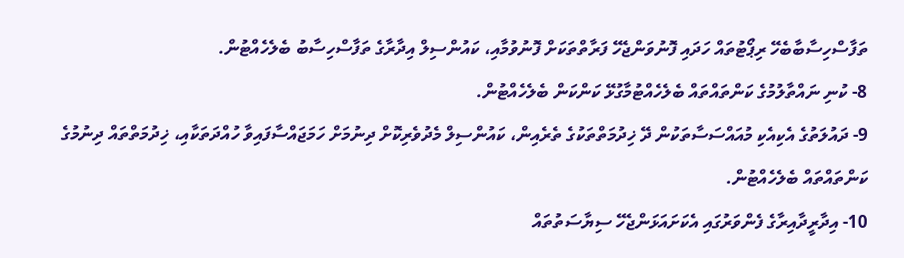ތަފާސްހިސާބާބެހޭ ރިޕޯޓުތައް ހަދައި ފޮނުވަންޖެހޭ ފަރާތްތަކަށް ފޮނުވުމާއި، ކައުންސިލް އިދާރާގެ ތަފާސްހިސާބު ބެލެހެއްޓުން.
8- ކުނި ނައްތާލުމުގެ ކަންތައްތައް ބެލެހެއްޓުމާގުޅޭ ކަންކަން ބެލެހެއްޓުން.
9- ދައުލަތުގެ އެކިއެކި މުއައްސަސާތަކުން ދޭ ޚިދުމަތްތަކުގެ ތެރެއިން، ކައުންސިލް މެދުވެރިކޮށް ދިނުމަށް ހަމަޖައްސާފައިވާ ހުއްދަތަކާއި، ޚިދުމަތްތައް ދިނުމުގެ ކަންތައްތައް ބެލެހެއްޓުން.
10- އިދާރީދާއިރާގެ ފެންވަރުގައި އެކަށައަޅަންޖެހޭ ސިޔާސަތުތައް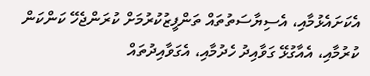އެކަށައެޅުމާއި، އެސިޔާސަތުތައް ތަންފީޒުކުރުމަށް ކުރަންޖެހޭ ކަންކަން ކުރުމާއި، އެއާގުޅޭ ގަވާއިދު ހެދުމާއި، އެގަވާއިދުތައް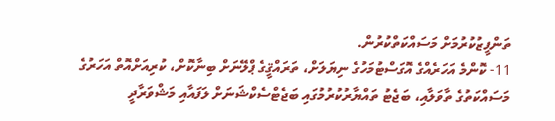ތަންފީޒުކުރުމަށް މަސައްކަތްކުރުން.
11- ކޮންމެ އަހަރެއްގެ އޮގަސްޓުމަހުގެ ނިޔަލަށް، ތަރައްޤީގެ ޕްލޭނަށް ބިނާކޮށް، ކުރިއަށްއޮތް އަހަރުގެ މަސައްކަތުގެ ތާވަލާއި، ބަޖެޓު ތައްޔާރުކުރުމުގައި ބަޖެޓްސެކްޝަނަށް ލަފައާއި މަޝްވަރާދީ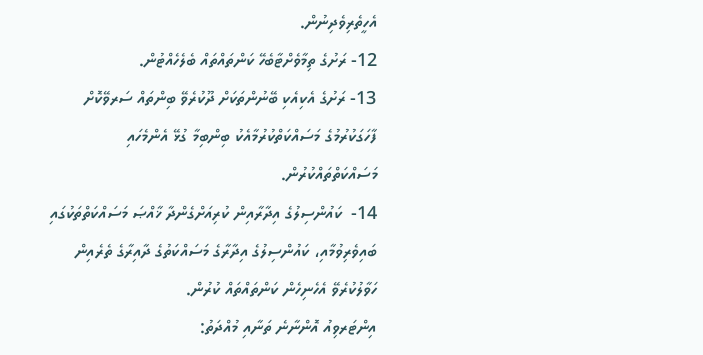އެހީތެރިވެދިނުން.
12- ރަށުގެ ތިމާވެށްޓާބެހޭ ކަންތައްތައް ބެލެހެއްޓުން.
13- ރަށުގެ އެކިއެކި ބޭނުންތަކަށް ދޫކުރެވޭ ބިންތައް ސަރވޭކޮށް ފާހަގަކުރުމުގެ މަސައްކަތްކުރުމާއެކު ބިންބިމާ ގުޅޭ އެންމެހައި މަސައްކަތްތައްކުރުން.
14-  ކައުންސިލުގެ އިދާރާއިން ކުރިއަށްގެންދާ ޚާއްޞަ މަސައްކަތްތަކުގައި ބައިވެރިވުމާއި، ކައުންސިލުގެ އިދާރާގެ މަސައްކަތުގެ ދާއިރާގެ ތެރެއިން ހަވާލުކުރެވޭ އެހެނިހެން ކަންތައްތައް ކުރުން.
އިންޓަރވިއު އޮންނާނެ ތަނާއި މުއްދަތު: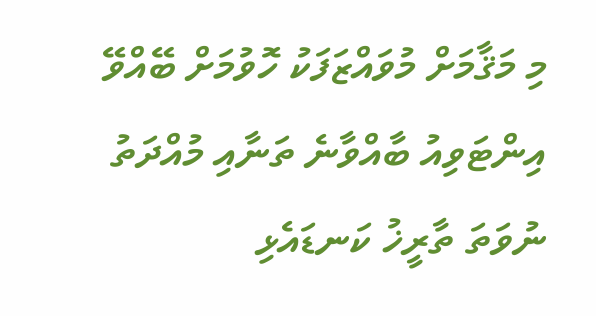މި މަޤާމަށް މުވައްޒަފަކު ހޮވުމަށް ބޭއްވޭ އިންޓަވިއު ބާއްވާނެ ތަނާއި މުއްދަތު ނުވަތަ ތާރީޚު ކަނޑައެޅި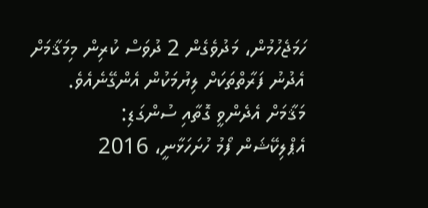ހަމަޖެހުމުން، މަދުވެގެން 2 ދުވަސް ކުރިން މިމަޤާމަށް އެދުނު ފަރާތްތަކަށް ލިޔުމަކުން އެންގޭނެއެވެ.
މަޤާމަށް އެދެންވީ ގޮތާއި ސުންގަޑި:
އެޕްލިކޭޝަން ފޯމު ހުށަހަޅާނީ، 2016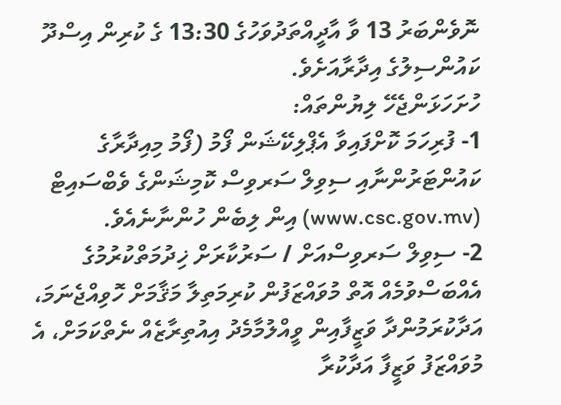ނޮވެންބަރު 13 ވާ އާދީއްތަދުވަހުގެ 13:30 ގެ ކުރިން އިސްދޫ ކައުންސިލުގެ އިދާރާއަށެވެ.
ހުށަހަޅަންޖެހޭ ލިޔުންތައް:
1- ފުރިހަމަ ކޮށްފައިވާ އެޕްލިކޭޝަން ފޯމު (ފޯމު މިއިދާރާގެ ކައުންޓަރުންނާއި ސިވިލް ސަރވިސް ކޮމިޝަންގެ ވެބްސައިޓް (www.csc.gov.mv) އިން ލިބެން ހުންނާނެއެވެ.
2- ސިވިލް ސަރވިސްއަށް / ސަރުކާރަށް ޚިދުމަތްކުރުމުގެ އެއްބަސްވުމެއް އޮތް މުވައްޒަފުން ކުރިމަތިލާ މަޤާމަށް ހޮވިއްޖެނަމަ، އަދާކުރަމުންދާ ވަޒީފާއިން ވީއްލުމާމެދު އިއުތިރާޒެއް ނެތްކަމަށް، އެ މުވައްޒަފު ވަޒީފާ އަދާކުރާ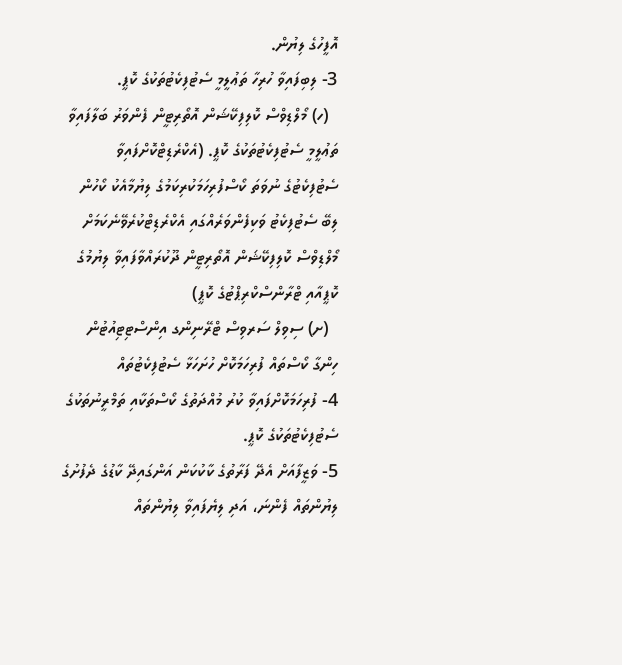އޮފީހުގެ ލިޔުން.
3- ލިބިފައިވާ ހުރިހާ ތަޢުލީމީ ސެޓުފިކެޓުތަކުގެ ކޮޕީ.
  (ހ) މޯލްޑިވްސް ކޮލިފިކޭޝަން އޮތޯރިޓީން ފެންވަރު ބަލާފައިވާ ތަޢުލީމީ ސެޓުފިކެޓުތަކުގެ ކޮޕީ. (އެކްރެޑިޓްކޮށްފައިވާ ސެޓުފިކެޓުގެ ނުވަތަ ކޯސްފުރިހަމަކުރިކަމުގެ ލިޔުމާއެކު ކޯހުން ލިބޭ ސެޓުފިކެޓު ވަކިފެންވަރެއްގައި އެކްރެޑިޓްކުރެވޭނެކަމަށް މޯލްޑިވްސް ކޮލިފިކޭޝަން އޮތޯރިޓީން ދޫކުރައްވާފައިވާ ލިޔުމުގެ ކޮޕީއާއި ޓްރާންސްކްރިޕްޓުގެ ކޮޕީ)
  (ށ) ސިވިލް ސަރވިސް ޓްރޭނިންގ އިންސްޓިޓިއުޓުން ހިންގާ ކޯސްތައް ފުރިހަމަކޮށް ހުށަހަޅާ ސެޓުފިކެޓުތައް
4- ފުރިހަމަކޮށްފައިވާ ކުރު މުއްދަތުގެ ކޯސްތަކާއި ތަމްރީނުތަކުގެ ސެޓުފިކެޓުތަކުގެ ކޮޕީ.
5- ވަޒީފާއަށް އެދޭ ފަރާތުގެ ކާކުކަން އަންގައިދޭ ކާޑުގެ ދެފުށުގެ ލިޔުންތައް ފެންނަ، އަދި ލިޔެފައިވާ ލިޔުންތައް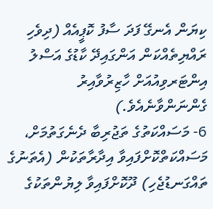ކިޔަން އެނގޭ ފަދަ ސާފު ކޮޕީއެއް (ދިވެހި ރައްޔިތެއްކަން އަންގައިދޭ ކާޑުގެ އަސްލު އިންޓަރވިއުއަށް ހާޒިރުވާއިރު ގެންނަންވާނެއެވެ.)
6- މަސައްކަތުގެ ތަޖުރިބާ ދެނެގަތުމަށް، މަސައްކަތްކޮށްފައިވާ އިދާރާތަކުން (އެތަނުގެ ތައްގަނޑުޖެހި) ދޫކޮށްފައިވާ ލިޔުންތަކުގެ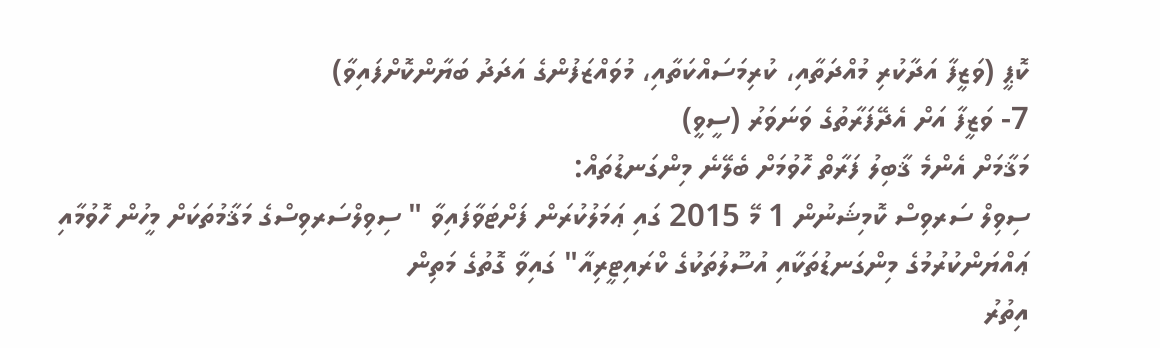ކޮޕީ (ވަޒީފާ އަދާކުރި މުއްދަތާއި، ކުރިމަސައްކަތާއި، މުވައްޒަފުންގެ އަދަދު ބަޔާންކޮށްފައިވާ)
7- ވަޒީފާ އަށް އެދޭފަރާތުގެ ވަނަވަރު (ސީވީ)
މަޤާމަށް އެންމެ ޤާބިލު ފަރާތް ހޮވުމަށް ބެލޭނެ މިންގަނޑުތައް:
ސިވިލް ސަރވިސް ކޮމިޝަނުން 1 މޭ 2015 ގައި ޢަމަލުކުރަން ފަށްޓަވާފައިވާ " ސިވިލްސަރވިސްގެ މަޤާމުތަކަށް މީހުން ހޮވުމާއި ޢައްޔަންކުރުމުގެ މިންގަނޑުތަކާއި އުސޫލުތަކުގެ ކްރައިޓީރިއާ" ގައިވާ ގޮތުގެ މަތިން
އިތުރު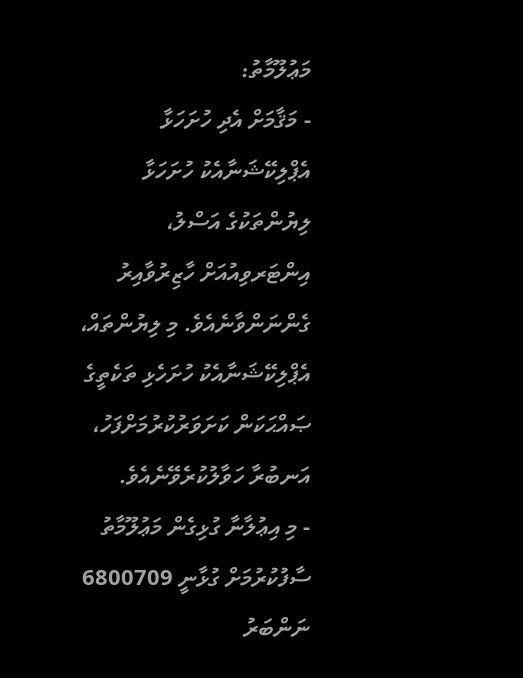މަޢުލޫމާތު:
- މަޤާމަށް އެދި ހުށަހަޅާ އެޕްލިކޭޝަނާއެކު ހުށަހަޅާ ލިޔުންތަކުގެ އަސްލު، އިންޓަރވިއުއަށް ހާޒިރުވާއިރު ގެންނަންވާނެއެވެ. މި ލިޔުންތައް، އެޕްލިކޭޝަނާއެކު ހުށަހެޅި ތަކެތީގެ ޞައްޙަކަން ކަށަވަރުކުރުމަށްފަހު، އަނބުރާ ހަވާލުކުރެވޭނެއެވެ.
- މި އިޢުލާނާ ގުޅިގެން މަޢުލޫމާތު ސާފުކުރުމަށް ގުޅާނީ 6800709 ނަންބަރު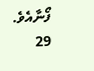ފޯނާއެވެ.
29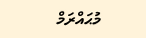މުޙައްރަމް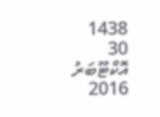1438
30 އޮކްޓޫބަރު 2016